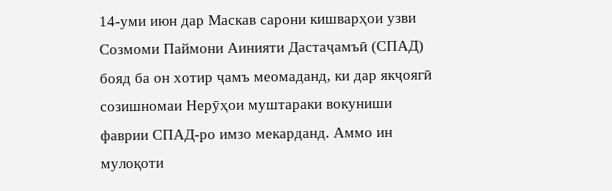14-уми июн дар Маскав сарони кишварҳои узви Созмоми Паймони Аинияти Дастаҷамъӣ (СПАД) бояд ба он хотир ҷамъ меомаданд, ки дар якҷоягӣ созишномаи Нерӯҳои муштараки вокуниши фаврии СПАД-ро имзо мекарданд. Аммо ин мулоқоти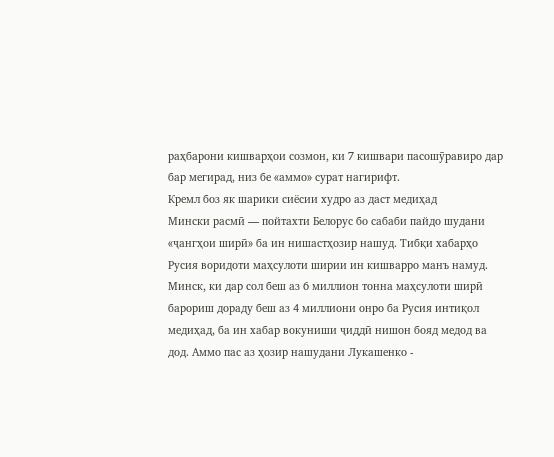раҳбарони кишварҳои созмон, ки 7 кишвари пасошӯравиро дар бар мегирад, низ бе «аммо» сурат нагирифт.
Кремл боз як шарики сиёсии худро аз даст медиҳад
Мински расмӣ — пойтахти Белорус бо сабаби пайдо шудани «ҷангҳои ширӣ» ба ин нишастҳозир нашуд. Тибқи хабарҳо Русия воридоти маҳсулоти ширии ин кишварро манъ намуд. Минск, ки дар сол беш аз 6 миллион тонна маҳсулоти ширӣ барориш дораду беш аз 4 миллиони онро ба Русия интиқол медиҳад, ба ин хабар вокуниши ҷиддӣ нишон бояд медод ва дод. Аммо пас аз ҳозир нашудани Лукашенко -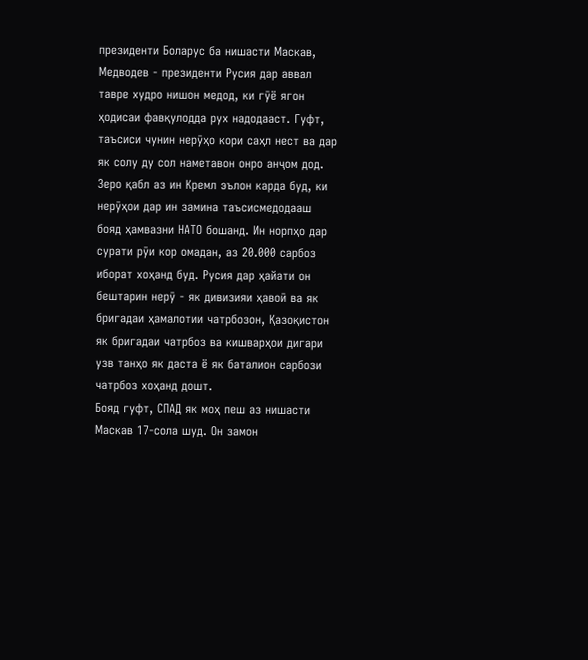президенти Боларус ба нишасти Маскав, Медводев - президенти Русия дар аввал тавре худро нишон медод, ки гӯё ягон ҳодисаи фавқулодда рух надодааст. Гуфт, таъсиси чунин нерӯҳо кори саҳл нест ва дар як солу ду сол наметавон онро анҷом дод. Зеро қабл аз ин Кремл эълон карда буд, ки нерӯҳои дар ин замина таъсисмедодааш бояд ҳамвазни НАТО бошанд. Ин норпҳо дар сурати рӯи кор омадан, аз 20.000 сарбоз иборат хоҳанд буд. Русия дар ҳайати он бештарин нерӯ - як дивизияи ҳавоӣ ва як бригадаи ҳамалотии чатрбозон, Қазоқистон як бригадаи чатрбоз ва кишварҳои дигари узв танҳо як даста ё як баталион сарбози чатрбоз хоҳанд дошт.
Бояд гуфт, СПАД як моҳ пеш аз нишасти Маскав 17-сола шуд. Он замон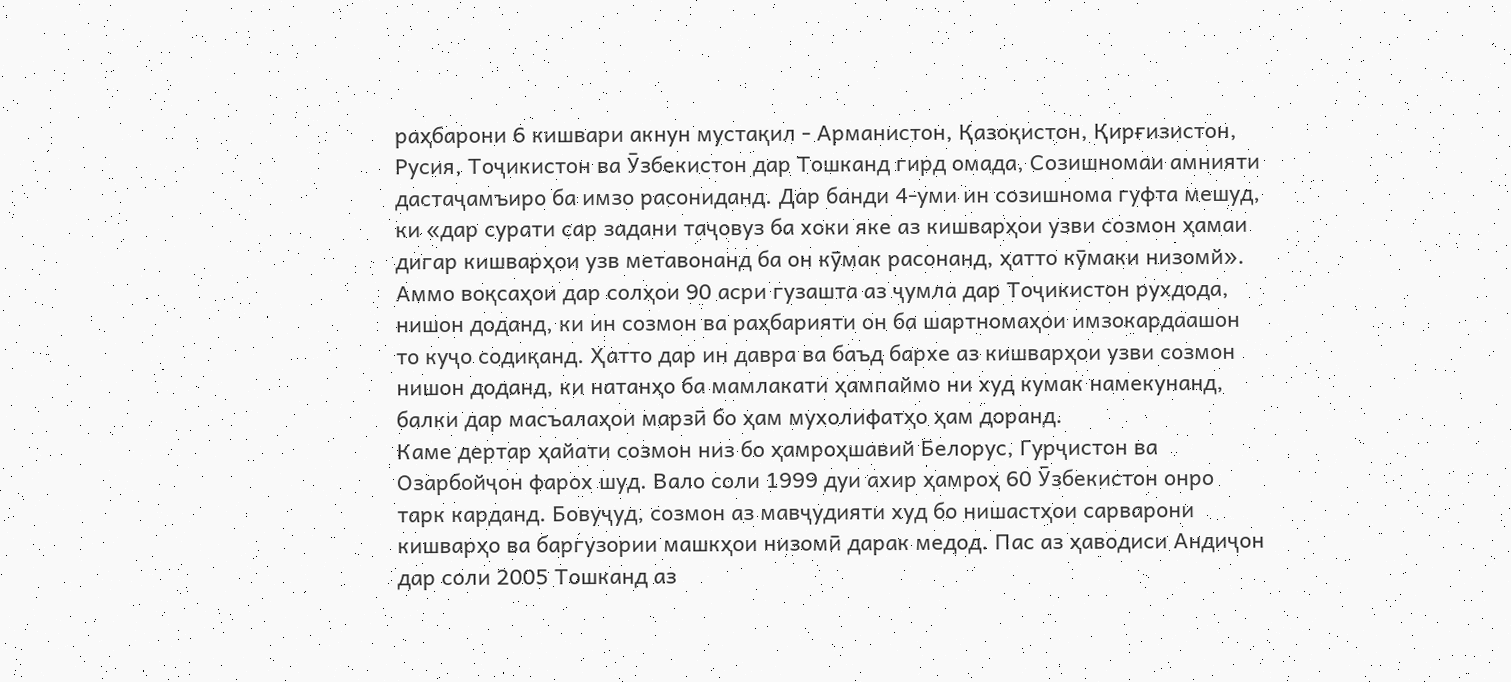раҳбарони 6 кишвари акнун мустақил - Арманистон, Қазоқистон, Қирғизистон, Русия, Тоҷикистон ва Ӯзбекистон дар Тошканд гирд омада, Созишномаи амнияти дастаҷамъиро ба имзо расониданд. Дар банди 4-уми ин созишнома гуфта мешуд, ки «дар сурати сар задани таҷовуз ба хоки яке аз кишварҳои узви созмон ҳамаи дигар кишварҳои узв метавонанд ба он кӯмак расонанд, ҳатто кӯмаки низомй».
Аммо воқсаҳои дар солҳои 90 асри гузашта аз ҷумла дар Тоҷикистон рухдода, нишон доданд, ки ин созмон ва раҳбарияти он ба шартномаҳои имзокардаашон то куҷо содиқанд. Ҳатто дар ин давра ва баъд бархе аз кишварҳои узви созмон нишон доданд, ки натанҳо ба мамлакати ҳампаймо ни худ кумак намекунанд, балки дар масъалаҳои марзӣ бо ҳам мухолифатҳо ҳам доранд.
Каме дертар ҳайати созмон низ бо ҳамроҳшавий Белорус, Гурҷистон ва Озарбойҷон фарох шуд. Вало соли 1999 дуи ахир ҳамроҳ 60 Ӯзбекистон онро тарк карданд. Бовуҷуд, созмон аз мавҷудияти худ бо нишастҳои сарварони кишварҳо ва баргузории машкҳои низомӣ дарак медод. Пас аз ҳаводиси Андиҷон дар соли 2005 Тошканд аз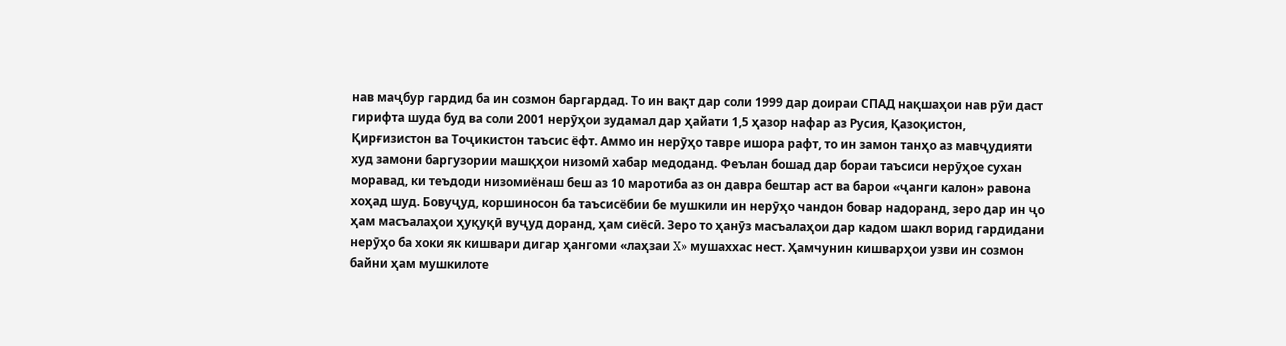нав маҷбур гардид ба ин созмон баргардад. То ин вақт дар соли 1999 дар доираи СПАД нақшаҳои нав рӯи даст гирифта шуда буд ва соли 2001 нерӯҳои зудамал дар ҳайати 1,5 ҳазор нафар аз Русия, Қазоқистон, Қирғизистон ва Тоҷикистон таъсис ёфт. Аммо ин нерӯҳо тавре ишора рафт, то ин замон танҳо аз мавҷудияти худ замони баргузории машқҳои низомӣ хабар медоданд. Феълан бошад дар бораи таъсиси нерӯҳое сухан моравад, ки теъдоди низомиёнаш беш аз 10 маротиба аз он давра бештар аст ва барои «ҷанги калон» равона хоҳад шуд. Бовуҷуд, коршиносон ба таъсисёбии бе мушкили ин нерӯҳо чандон бовар надоранд, зеро дар ин ҷо ҳам масъалаҳои ҳуқуқӣ вуҷуд доранд, ҳам сиёсӣ. Зеро то ҳанӯз масъалаҳои дар кадом шакл ворид гардидани нерӯҳо ба хоки як кишвари дигар ҳангоми «лаҳзаи X» мушаххас нест. Ҳамчунин кишварҳои узви ин созмон байни ҳам мушкилоте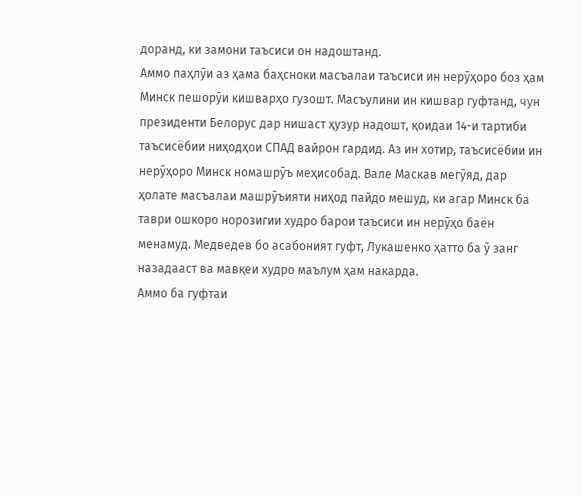доранд, ки замони таъсиси он надоштанд.
Аммо паҳлӯи аз ҳама баҳсноки масъалаи таъсиси ин нерӯҳоро боз ҳам Минск пешорӯи кишварҳо гузошт. Масъулини ин кишвар гуфтанд, чун президенти Белорус дар нишаст ҳузур надошт, қоидаи 14-и тартиби таъсисёбии ниҳодҳои СПАД вайрон гардид. Аз ин хотир, таъсисёбии ин нерӯҳоро Минск номашрӯъ меҳисобад. Вале Маскав мегӯяд, дар ҳолате масъалаи машрӯъияти ниҳод пайдо мешуд, ки агар Минск ба таври ошкоро норозигии худро барои таъсиси ин нерӯҳо баён менамуд. Медведев бо асабоният гуфт, Лукашенко ҳатто ба ӯ занг назадааст ва мавқеи худро маълум ҳам накарда.
Аммо ба гуфтаи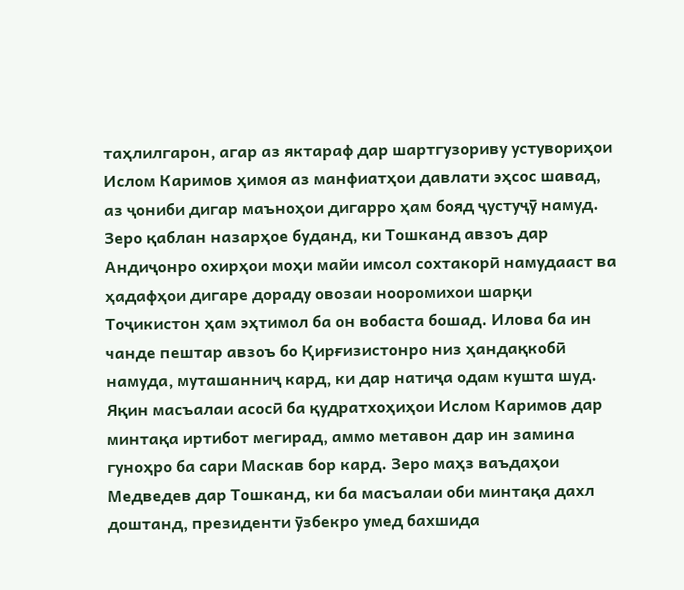таҳлилгарон, агар аз яктараф дар шартгузориву устувориҳои Ислом Каримов ҳимоя аз манфиатҳои давлати эҳсос шавад, аз ҷониби дигар маъноҳои дигарро ҳам бояд ҷустуҷӯ намуд. Зеро қаблан назарҳое буданд, ки Тошканд авзоъ дар Андиҷонро охирҳои моҳи майи имсол сохтакорӣ намудааст ва ҳадафҳои дигаре дораду овозаи нооромихои шарқи Тоҷикистон ҳам эҳтимол ба он вобаста бошад. Илова ба ин чанде пештар авзоъ бо Қирғизистонро низ ҳандақкобӣ намуда, муташанниҷ кард, ки дар натиҷа одам кушта шуд.
Яқин масъалаи асосӣ ба қудратхоҳиҳои Ислом Каримов дар минтақа иртибот мегирад, аммо метавон дар ин замина гуноҳро ба сари Маскав бор кард. Зеро маҳз ваъдаҳои Медведев дар Тошканд, ки ба масъалаи оби минтақа дахл доштанд, президенти ӯзбекро умед бахшида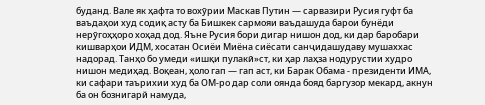буданд. Вале як ҳафта то вохӯрии Маскав Путин — сарвазири Русия гуфт ба ваъдаҳои худ содиқ асту ба Бишкек сармояи ваъдашуда барои бунёди нерӯгоҳҳоро хоҳад дод. Яъне Русия бори дигар нишон дод, ки дар баробари кишварҳои ИДМ, хосатан Осиёи Миёна сиёсати санҷидашудаву мушаххас надорад. Танҳо бо умеди «ишқи пулакӣ»ст, ки ҳар лаҳза нодурустии худро нишон медиҳад. Воқеан, ҳоло гап — гап аст, ки Барак Обама - президенти ИМА, ки сафари таърихии худ ба ОМ-ро дар соли оянда бояд баргузор мекард, акнун ба он бознигарй намуда,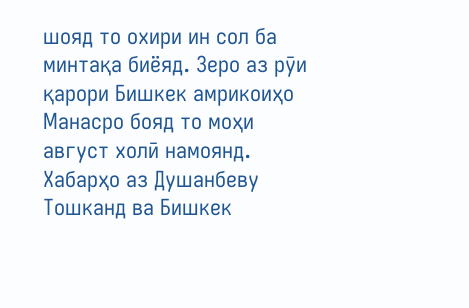шояд то охири ин сол ба минтақа биёяд. Зеро аз рӯи қарори Бишкек амрикоиҳо Манасро бояд то моҳи август холӣ намоянд. Хабарҳо аз Душанбеву Тошканд ва Бишкек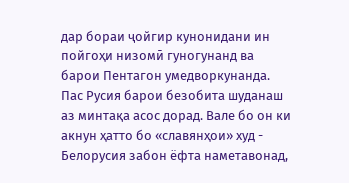дар бораи ҷойгир кунонидани ин пойгоҳи низомӣ гуногунанд ва барои Пентагон умедворкунанда. Пас Русия барои безобита шуданаш аз минтақа асос дорад. Вале бо он ки акнун ҳатто бо «славянҳои» худ - Белорусия забон ёфта наметавонад,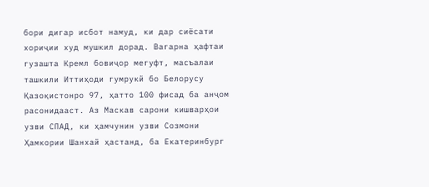бори дигар исбот намуд, ки дар сиёсати хориҷии худ мушкил дорад. Вагарна ҳафтаи гузашта Кремл бовиҷор мегуфт, масъалаи ташкили Иттиҳоди гумрукй бо Белорусу Қазоқистонро 97, ҳатто 100 фисад ба анҷом расонидааст. Аз Маскав сарони кишварҳои узви СПАД, ки ҳамчунин узви Созмони Ҳамкории Шанхай ҳастанд, ба Екатеринбург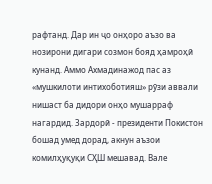рафтанд. Дар ин ҷо онҳоро аъзо ва нозирони дигари созмон бояд ҳамроҳӣ кунанд. Аммо Ахмадинажод пас аз «мушкилоти интихоботияш» рӯзи аввали нишаст ба дидори онҳо мушарраф нагардид. Зардорӣ - президенти Покистон бошад умед дорад, акнун аъзои комилҳуқуқи СҲШ мешавад. Вале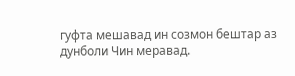гуфта мешавад ин созмон бештар аз дунболи Чин меравад.